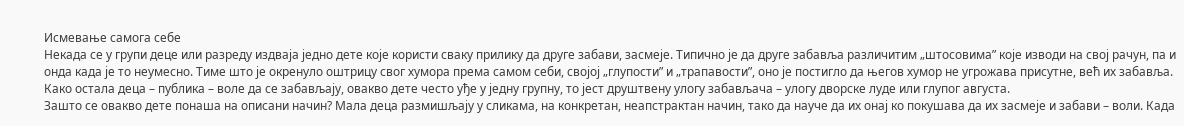Исмевање самога себе
Некада се у групи деце или разреду издваја једно дете које користи сваку прилику да друге забави, засмеје. Типично је да друге забавља различитим „штосовима” које изводи на свој рачун, па и онда када је то неумесно. Тиме што је окренуло оштрицу свог хумора према самом себи, својој „глупости” и „трапавости”, оно је постигло да његов хумор не угрожава присутне, већ их забавља. Како остала деца – публика – воле да се забављају, овакво дете често уђе у једну групну, то јест друштвену улогу забављача – улогу дворске луде или глупог августа.
Зашто се овакво дете понаша на описани начин? Мала деца размишљају у сликама, на конкретан, неапстрактан начин, тако да науче да их онај ко покушава да их засмеје и забави – воли. Када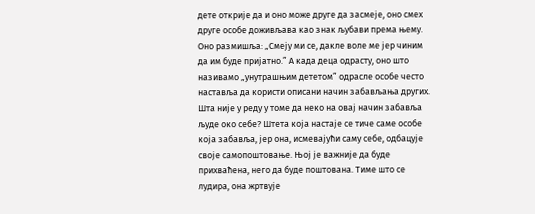дете открије да и оно може друге да засмеје, оно смех друге особе доживљава као знак љубави према њему. Оно размишља: „Смеју ми се, дакле воле ме јер чиним да им буде пријатно.” А када деца одрасту, оно што називамо „унутрашњим дететом” одрасле особе често наставља да користи описани начин забављања других.
Шта није у реду у томе да неко на овај начин забавља људе око себе? Штета која настаје се тиче саме особе која забавља, јер она, исмевајући саму себе, одбацује своје самопоштовање. Њој је важније да буде прихваћена, него да буде поштована. Тиме што се лудира, она жртвује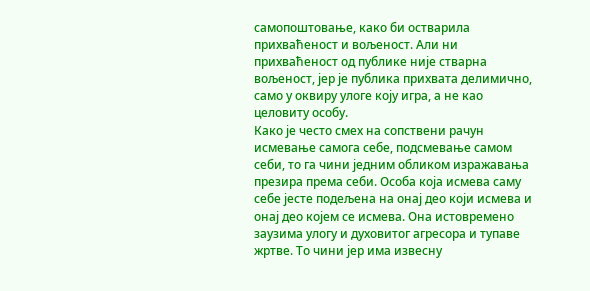самопоштовање, како би остварила прихваћеност и вољеност. Али ни прихваћеност од публике није стварна вољеност, јер је публика прихвата делимично, само у оквиру улоге коју игра, а не као целовиту особу.
Како је често смех на сопствени рачун исмевање самога себе, подсмевање самом себи, то га чини једним обликом изражавања презира према себи. Особа која исмева саму себе јесте подељена на онај део који исмева и онај део којем се исмева. Она истовремено заузима улогу и духовитог агресора и тупаве жртве. То чини јер има извесну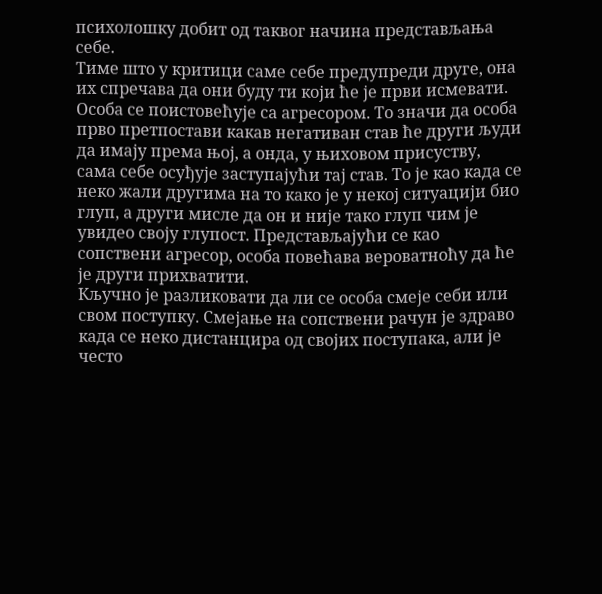психолошку добит од таквог начина представљања себе.
Тиме што у критици саме себе предупреди друге, она их спречава да они буду ти који ће је први исмевати. Особа се поистовећује са агресором. То значи да особа прво претпостави какав негативан став ће други људи да имају према њој, а онда, у њиховом присуству, сама себе осуђује заступајући тај став. То је као када се неко жали другима на то како је у некој ситуацији био глуп, а други мисле да он и није тако глуп чим је увидео своју глупост. Представљајући се као сопствени агресор, особа повећава вероватноћу да ће је други прихватити.
Кључно је разликовати да ли се особа смеје себи или свом поступку. Смејање на сопствени рачун је здраво када се неко дистанцира од својих поступака, али је често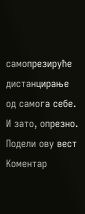самопрезируће дистанцирање од самога себе. И зато, опрезно.
Подели ову вест
Комeнтар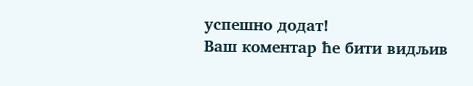успeшно додат!
Ваш комeнтар ћe бити видљив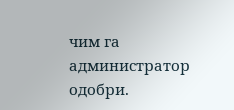чим га администратор одобри.